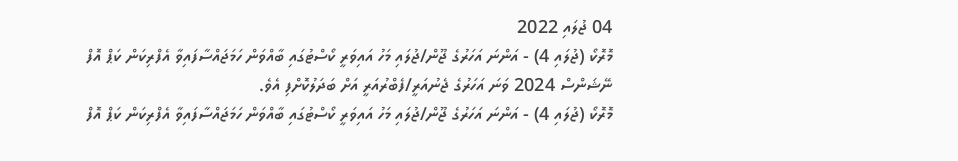04 ޖުލައި 2022
މޮރޮކޯ (ޖުލައި 4) - އަންނަ އަހަރުގެ ޖޫން/ޖުލައި މަހު އައިވަރީ ކޯސްޓުގައި ބާއްވަން ހަމަޖައްސާފައިވާ އެފްރިކަން ކަޕް އޮފް ނޭޝަންސް 2024 ވަނަ އަހަރުގެ ޖެނުއަރީ/ފެބްރުއަރީ އަށް ބަދަލުކޮށްފި އެވެ.
މޮރޮކޯ (ޖުލައި 4) - އަންނަ އަހަރުގެ ޖޫން/ޖުލައި މަހު އައިވަރީ ކޯސްޓުގައި ބާއްވަން ހަމަޖައްސާފައިވާ އެފްރިކަން ކަޕް އޮފް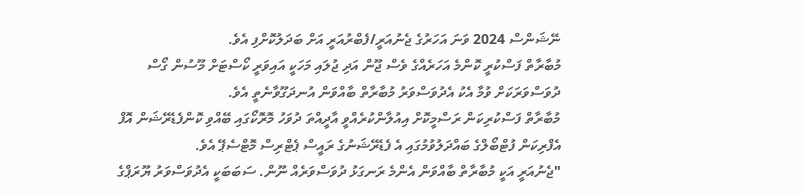ނޭޝަންސް 2024 ވަނަ އަހަރުގެ ޖެނުއަރީ/ފެބްރުއަރީ އަށް ބަދަލުކޮށްފި އެވެ.
މުބާރާތް ފަސްކުރީ ކޮންމެ އަހަރެއްގެ ވެސް ޖޫން އަދި ޖުލައި މަހަކީ އައިވަރީ ކޯސްޓަށް މޫސުން ގޯސް ދުވަސްވަރަކަށް ވުމާ އެކު އެދުވަސްވަރު މުބާރާތް ބާއްވަން އުނދަގޫވާނެތީ އެވެ.
މުބާރާތް ފަސްކުރިކަން ރަސްމީކޮށް އިއުލާންކުރެއްވީ އާދީއްތަ ދުވަހު މޮރޮކޯގައި ބޭއްވި ކޮންފެޑެރޭޝަން އޮފް އެފްރިކަން ފުޓްބޯލްގެ ބައްދަލުވުމުގައި އެ ފެޑެރޭޝަނުގެ ރައީސް ޕެޓްރިސް މޮޓްސެޕޭ އެވެ.
"ޖެނުއަރީ އަކީ މުބާރާތް ބާއްވަން އެންމެ ރަނގަޅު ދުވަސްވަރެއް ނޫން. ސަބަބަކީ އެދުވަސްވަރު ޔޫރަޕްގެ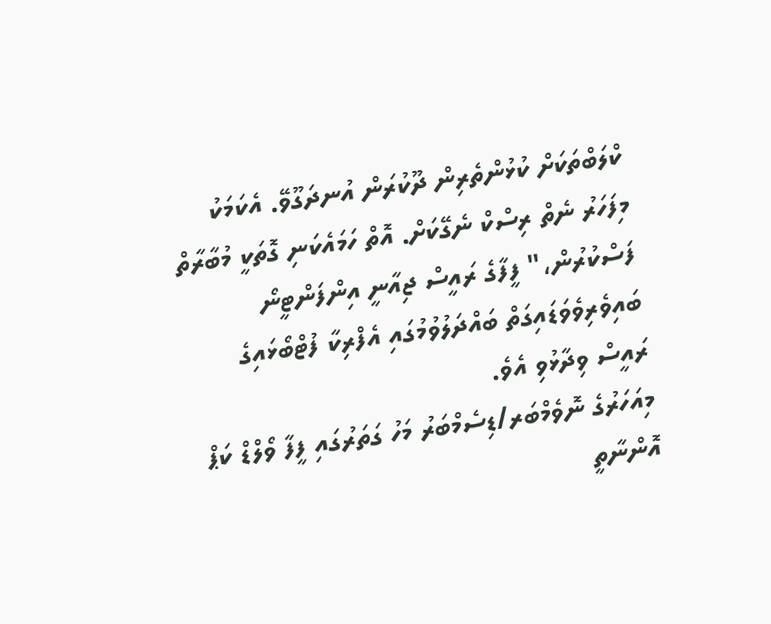ކްލަބްތަކަށް ކުޅުންތެރިން ދޫކުރަން އުނދަގޫވޭ. އެކަމަކު މިފަހަރު ނެތް ރިސްކް ނެގޭކަށް. އޮތް ހަމައެކަނި ގޮތަކީ މުބާރާތް ފަސްކުރުން،" ފީފާގެ ރައީސް ޖިއާނީ އިންފަންޓީނޯ ބައިވެރިވެވަޑައިގަތް ބައްދަލުވުމުގައި އެފްރިކާ ފުޓްބޯޅައިގެ ރައީސް ވިދާޅުވި އެވެ.
މިއަހަރުގެ ނޮވެމްބަރ/ޑިސެމްބަރު މަހު ގަތަރުގައި ފީފާ ވޯލްޑް ކަޕް އޮންނާތީ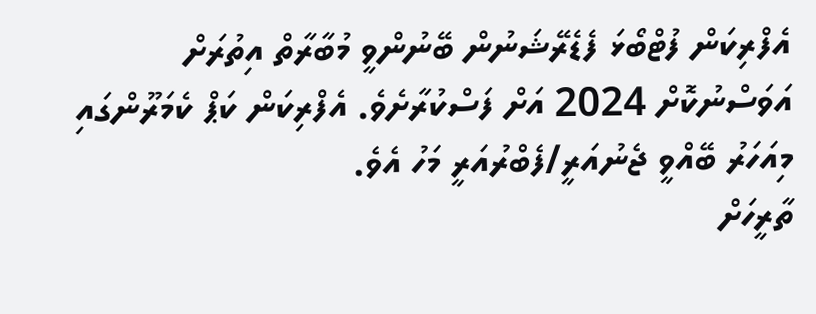އެފްރިކަން ފުޓްބޯޅަ ފެޑެރޭޝަނުން ބޭނުންވީ މުބާރާތް އިތުރަށް އަވަސްނުކޮށް 2024 އަށް ފަސްކުރާށެވެ. އެފްރިކަން ކަޕް ކެމަރޫންގައި މިއަހަރު ބޭއްވީ ޖެނުއަރީ/ފެބްރުއަރީ މަހު އެވެ.
ތާރީހަށް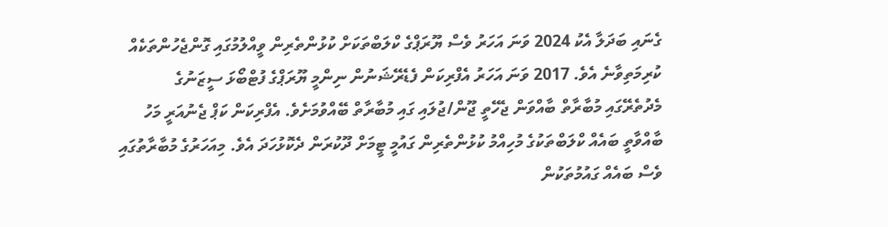ގެނައި ބަދަލާ އެކު 2024 ވަނަ އަހަރު ވެސް ޔޫރަޕްގެ ކްލަބްތަކަށް ކުޅުންތެރިން ވީއްލުމުގައި ގޮންޖެހުންތަކެއް ކުރިމަތިވާނެ އެވެ. 2017 ވަނަ އަހަރު އެފްރިކަން ފެޑެރޭޝަނުން ނިންމީ ޔޫރަޕްގެ ފުޓްބޯޅަ ސީޒަނުގެ މެދުތެރޭގައި މުބާރާތް ބާއްވަން ޖެހޭތީ ޖޫން/ޖުލައި ގައި މުބާރާތް ބޭއްވުމަށެވެ. އެފްރިކަން ކަޕް ޖެނުއަރީ މަހު ބާއްވާތީ ބައެއް ކްލަބްތަކުގެ މުހިއްމު ކުޅުންތެރިން ގައުމީ ޓީމަށް ދޫކުރަން ދެކޮޅުހަދަ އެވެ. މިއަހަރުގެ މުބާރާތުގައި ވެސް ބައެއް ގައުމުތަކުން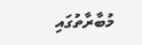މުބާރާތުގައި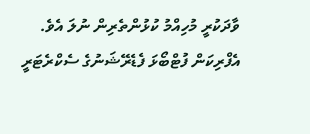ވާދަކުރީ މުހިއްމު ކުޅުންތެރިން ނުލަ އެވެ.
އެފްރިކަން ފުޓްބޯޅަ ފެޑެރޭޝަނުގެ ސެކްރެޓަރީ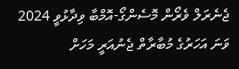ޖެނެރަލް ވެރޯން މޮސެންގޯ-އޮމްބާ ވިދާޅުވީ 2024 ވަނަ އަހަރުގެ މުބާރާތް ޖެނުއަރީ މަހަށް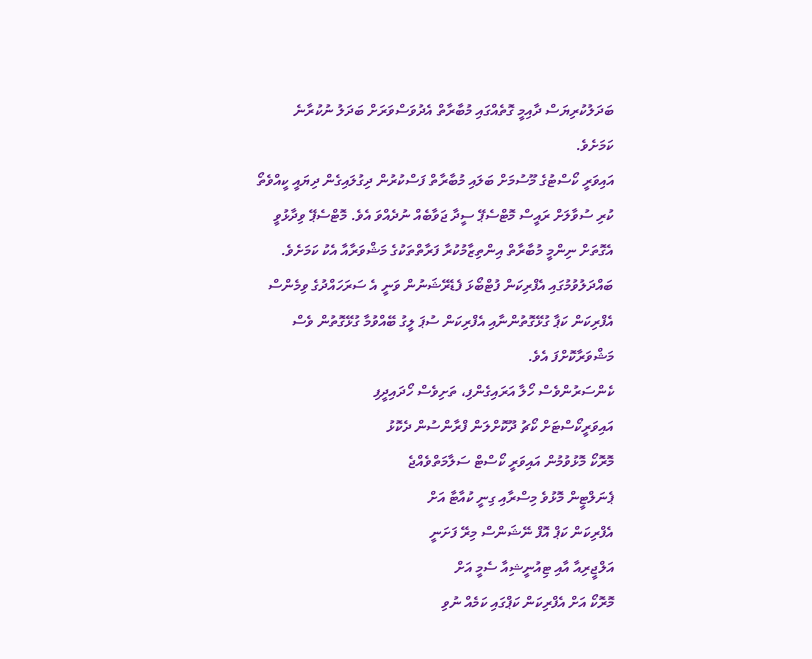ބަދަލުކުރިޔަސް ދާއިމީ ގޮތެއްގައި މުބާރާތް އެދުވަސްވަރަށް ބަދަލު ނުކުރާނެ ކަމަށެވެ.
އައިވަރީ ކޯސްޓުގެ މޫސުމަށް ބަލައި މުބާރާތް ފަސްކުރުން ދިގުލައިގެން ދިޔައީ ކީއްވެތޯ ކުރި ސުވާލަށް ރައީސް މޮޓްސެޕޭ ސީދާ ޖަވާބެއް ނުދެއްވަ އެވެ. މޮޓްސެޕޭ ވިދާޅުވީ އެގޮތަށް ނިންމީ މުބާރާތް އިންތިޒާމުކުރާ ފަރާތްތަކުގެ މަޝްވަރާއާ އެކު ކަމަށެވެ.
ބައްދަލުވުމުގައި އެފްރިކަން ފުޓްބޯޅަ ފެޑެރޭޝަނުން ވަނީ އެ ސަރަހައްދުގެ ވިމެންސް އެފްރިކަން ކަޕާ ގުޅޭގޮތުންނާއި އެފްރިކަން ސުޕަ ލީގު ބޭއްވުމާ ގުޅޭގޮތުން ވެސް މަޝްވަރާކޮށްފަ އެވެ.
ކެންސަރުންވެސް ހޯލާ އަރައިގެންފި، ތަށިވެސް ހޯދައިދީފި
އައިވަރީކޯސްޓަށް ކޯޗު ދޫކޮށްލަން ފްރާންސުން ދެކޮޅު
މޮރޮކޯ މޮޅުވުމުން އައިވަރީ ކޯސްޓް ސަލާމަތްވެއްޖެ
ޕެނަލްޓީން މޮޅުވެ މިސްރާއި ގިނީ ކުއާޓާ އަށް
އެފްރިކަން ކަޕް އޮފް ނޭޝަންސް މިރޭ ފަށަނީ
އަލްޖީރިއާ އާއި ޓިއުނީޝިއާ ސެމީ އަށް
މޮރޮކޯ އަށް އެފްރިކަން ކަޕްގައި ކަމެއް ނުވި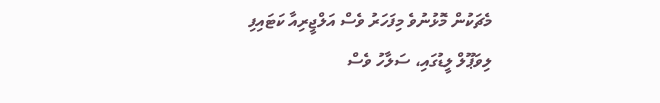މެޗަކުން މޮޅުނުވެ މިފަހަރު ވެސް އަލްޖީރިއާ ކަޓައިފި
ލިވަޕޫލް ލީޑުގައި، ސަލާހު ވެސް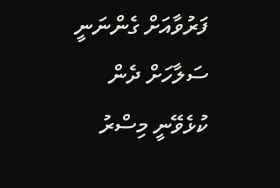ފަރުވާއަށް ގެންނަނީ
ސަލާހަށް ދެން ކުޅެވޭނީ މިސްރު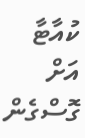ކުއާޓާ އަށް ގޮސްގެން